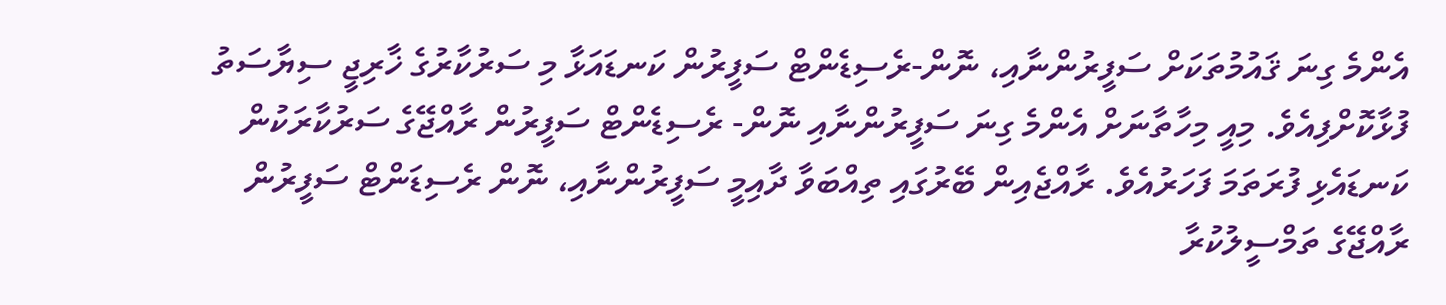އެންމެ ގިނަ ޤައުމުތަކަށް ސަފީރުންނާއި، ނޮން-ރެސިޑެންޓް ސަފީރުން ކަނޑައަޅާ މި ސަރުކާރުގެ ޚާރިޖީ ސިޔާސަތު ފުޅާކޮށްފިއެވެ. މިއީ މިހާތާނަށް އެންމެ ގިނަ ސަފީރުންނާއި ނޮން- ރެސިޑެންޓް ސަފީރުން ރާއްޖޭގެ ސަރުކާރަކުން ކަނޑައެޅި ފުރަތަމަ ފަހަރުއެވެ. ރާއްޖެއިން ބޭރުގައި ތިއްބަވާ ދާއިމީ ސަފީރުންނާއި، ނޮން ރެސިޑަންޓް ސަފީރުން ރާއްޖޭގެ ތަމްސީލުކުރާ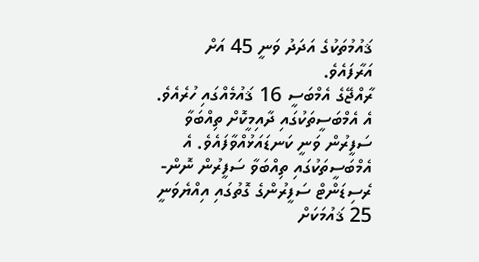ޤައުމުތަކުގެ އަދަދު ވަނީ 45 އަށް އަރާފައެވެ.
ރާއްޖޭގެ އެމްބަސީ 16 ޤައުމެއްގައި ހުރެއެވެ. އެ އެމްބަސީތަކުގައި ދާއިމީކޮށް ތިއްބަވާ ސަފީރުން ވަނީ ކަނޑައަޅުއްވާފައެވެ. އެ އެމްބަސީތަކުގައި ތިއްބަވާ ސަފީރުން ނޮން- ރެސިޑަންޓް ސަފީރުންގެ ގޮތުގައި އިއްޔެވަނީ 25 ޤައުމަކަށް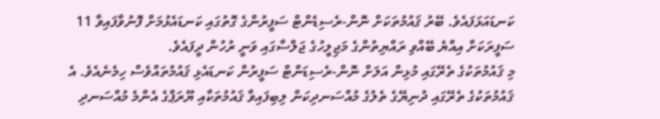ކަނޑައަޅަފައެވެ. ބޭރު ޤައުމުތަކަށް ނޮން-ރެސިޑެންޓް ސަފީރުންގެ ގޮތުގައި ކަނޑައެޅުމަށް ފޮނުވާފައިވާ 11 ސަފީރަކަށް އިއްޔެ ބޭއްވި ރައްޔިތުންގެ މަޖިލީހުގެ ޖަލްސާގައި ވަނީ ރުހުން ދީފައެވެ.
މި ޤައުމުތަކުގެ ތެރޭގައި މުޅިން އަލަށް ނޮން-ރެސިޑަންޓް ސަފީރުން ކަނޑައެޅި ޤައުމުތައްވެސް ހިމެނެއެވެ. އެ ޤައުމުތަކުގެ ތެރޭގައި ދުނިޔޭގެ ތެލުގެ މުއްސަނދިކަން ލިބިފައިވާ ޤައުމުތަކާއި ޔޫރަޕްގެ އެންމެ މުއްސަނދި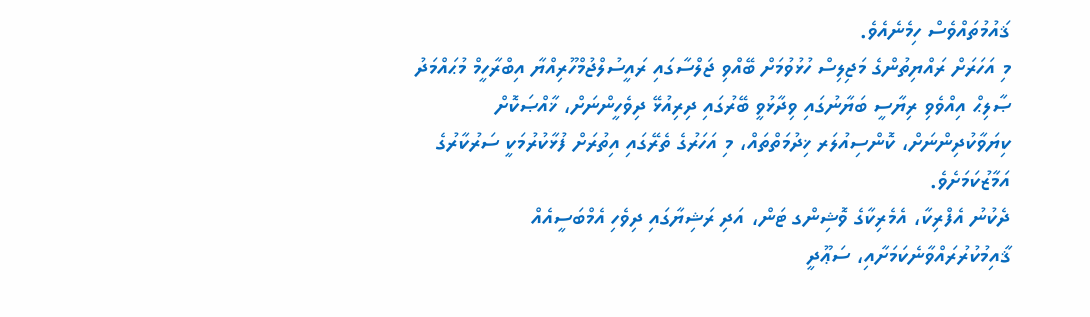ޤައުމުތައްވެސް ހިމެނެއެވެ.
މި އަހަރަށް ރައްޔިތުންގެ މަޖިލިސް ހުޅުވުމަށް ބޭއްވި ޖަލްސާގައި ރައީސުލްޖުމްހޫރިއްޔާ އިބްރާހީމް މުޙައްމަދު ޞާލިޙް އިއްވެވި ރިޔާސީ ބަޔާނުގައި ވިދާޅުވީ ބޭރުގައި ދިރިއުޅޭ ދިވެހީންނަށް، ޚާއްޞަކޮށް ކިޔަވާކުދިންނަށް، ކޮންސިއުލަރ ޚިދުމަތްތައް، މި އަހަރުގެ ތެރޭގައި އިތުރަށް ފުޅާކުރުމަކީ ސަރުކާރުގެ އަމާޒުކަމަށެވެ.
ދެކުނު އެފްރިކާ، އެމެރިކާގެ ވޮޝިންގ ޓަން، އަދި ރަޝިޔާގައި ދިވެހި އެމްބަސީއެއް ޤާއިމުކުރުރައްވާނެކަމަށާއި، ސަޢޫދީ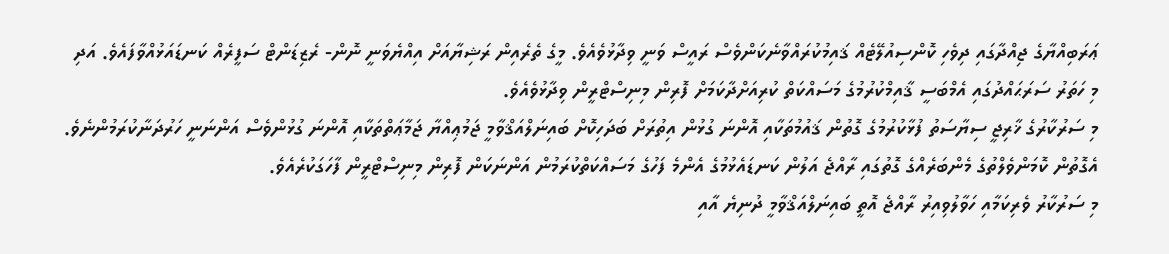ޢަރަބިއްޔާގެ ޖިއްދާގައި ދިވެހި ކޮންސިއުލޭޓެއް ޤައިމުކުރައްވާނެކަންވެސް ރައީސް ވަނީ ވިދާޅުވެއެވެ. މީގެ ތެރެއިން ރަޝިޔާއަށް އިއްޔެވަނީ ނޮން- ރެޒިޑަންޓް ސަފީރެއް ކަނޑައަޅުއްވާފައެވެ. އަދި މި ހަތަރު ސަރަޙައްދުގައި އެމްބަސީ ޤާއިމްކުރުމުގެ މަސައްކަތް ކުރިއަށްދާކަމަށް ފޮރިން މިނިސްޓްރީން ވިދާޅުވެއެވެ.
މި ސަރުކާރުގެ ޚާރިޖީ ސިޔާސަތު ފުޅާކުރުމުގެ ގޮތުން ޤައުމުތަކާއި އޮންނަ ގުޅުން އިތުރަށް ބަދަހިކޮށް ބައިނަލްއަޤްވާމީ ޖަމުޢިއްޔާ ޖަމާޢަތްތަކާއި އޮންނަ ގުޅުންވެސް އަންނަނީ ހަރުދަނާކުރަމުންނެވެ. އެގޮތުން ކޮމަންވެލްތުގެ މެންބަރެއްގެ ގޮތުގައި ރާއްޖެ އަލުން ކަނޑައެޅުމުގެ އެންމެ ފަހުގެ މަސައްކަތްކުރަމުން އަންނަކަން ފޮރިން މިނިސްޓްރީން ފާހަގަކުރެއެވެ.
މި ސަރުކާރު ވެރިކަމާއި ހަވާލުވިއިރު ރާއްޖެ އޮތީ ބައިނަލްއަޤްވާމީ ދުނިޔެ އާއި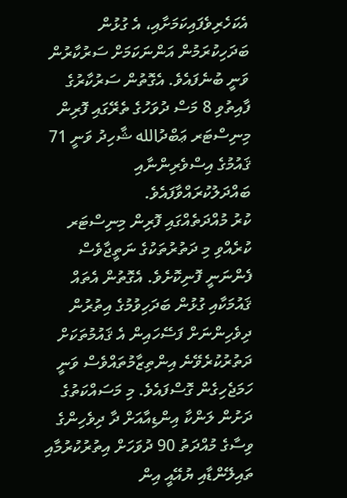އެކަހެރިވެފައިކަމަށާއި، އެ ގުޅުން ބަދަހިކުރަމުން އަންނަކަމަށް ސަރުކާރުން ވަނީ ބުނެފައެވެ. އެގޮތުން ސަރުކާރުގެ ފާއިތުވި 8 މަސް ދުވަހުގެ ތެރޭގައި ފޮރިން މިނިސްޓަރ ޢަބްދުالله ޝާހިދު ވަނީ 71 ޤައުމުގެ އިސްވެރިންނާއި ބައްދަލުކުރައްވާފައެވެ.
ކުރު މުއްދަތެއްގައި ފޮރިން މިނިސްޓަރ ކުރެއްވި މި ދަތުރުތަކުގެ ނަތީޖާވެސް ފެންނަނީ ފޮނިކޮށެވެ. އެގޮތުން އެތައް ޤައުމަކާއި ގުޅުން ބަދަހިވުމުގެ އިތުރުން ދިވެހިންނަށް ފަސޭހައިން އެ ޤައުމުތަކަށް ދަތުރުކުރެވޭނެ އިންތިޒާމުތައްވެސް ވަނީ ހަމަޖެހިގެން ގޮސްފައެވެ. މި މަސައްކަތުގެ ދަށުން ލަންކާ އިންޑިއާއަށް ދާ ދިވެހިންގެ ވިސާގެ މުއްދަތު 90 ދުވަހަށް އިތުރުކުރުމާއި ތައިލޭންޑާއި ޔުއޭއީ އިން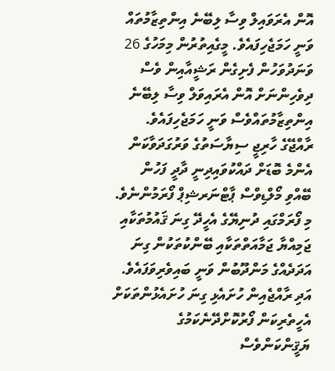އޮން އެރަވައިލް ވިސާ ލިބޭނެ އިންތިޒާމުތައް ވަނީ ހަމަޖެހިފައެވެ. މީގެއިތުރުން މިމަހުގެ 26 ވަނަދުވަހުން ފެށިގެން ރަޝީއާއިން ވެސް ދިވެހިންނަށް އޮން އެރައިވަލް ވިސާ ލިބޭނެ އިންތިޒާމުތައްވެސް ވަނީ ހަމަޖެހިފައެވެ.
ރާއްޖޭގެ ހާރިޖީ ސިޔާސަތުގެ ވަރުގަދަވާކަން އެންމެ ބޮޑަށް ދައްކުވައިދިނީ ދާދީ ފަހުން ބޭއްވި މޯލްޑިވްސް ޕާޓްނަރޝިޕް ފޯރަމުންނެވެ. މި ފޯރަމްގައި ދުނިޔޭގެ އެހީދޭ ގިނަ ޤައުމުތަކާއި ޖަމިއްޔާ ޖަމާއަތްތަކާއި ބޭންކުތަކުން ގިނަ އަދަދެއްގެ މަންދޫބުން ވަނީ ބައިވެރިވަފައެވެ. އަދި ރާއްޖެއިން ހުށައެޅި ގިނަ ހުށައެޅުންތަކަށް އެހީތެރިކަން ފޯރުކޮށްދޭނެކަމުގެ ޔަޤީންކަންވެސް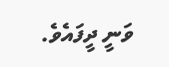ވަނީ ދީފައެވެ.